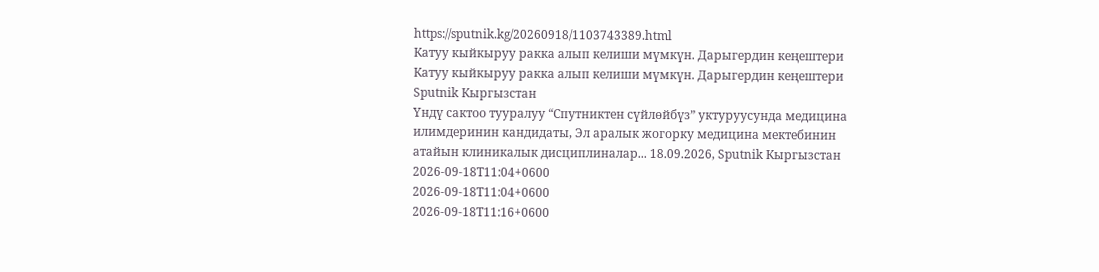https://sputnik.kg/20260918/1103743389.html
Катуу кыйкыруу ракка алып келиши мүмкүн. Дарыгердин кеңештери
Катуу кыйкыруу ракка алып келиши мүмкүн. Дарыгердин кеңештери
Sputnik Кыргызстан
Үндү сактоо тууралуу “Спутниктен сүйлөйбүз” уктуруусунда медицина илимдеринин кандидаты, Эл аралык жогорку медицина мектебинин атайын клиникалык дисциплиналар... 18.09.2026, Sputnik Кыргызстан
2026-09-18T11:04+0600
2026-09-18T11:04+0600
2026-09-18T11:16+0600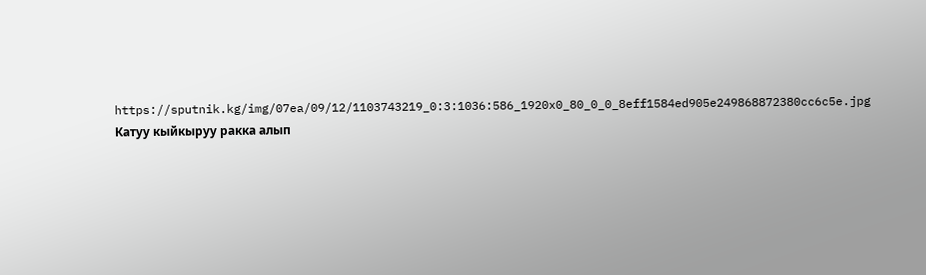https://sputnik.kg/img/07ea/09/12/1103743219_0:3:1036:586_1920x0_80_0_0_8eff1584ed905e249868872380cc6c5e.jpg
Катуу кыйкыруу ракка алып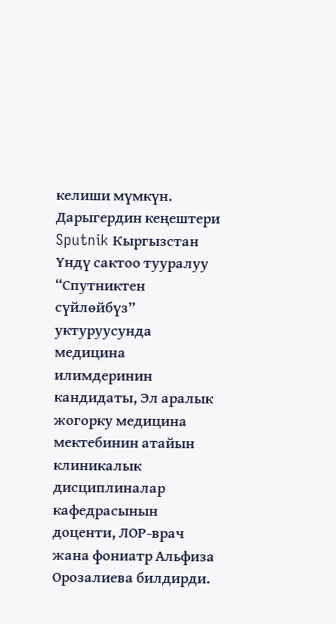келиши мүмкүн. Дарыгердин кеңештери
Sputnik Кыргызстан
Үндү сактоо тууралуу “Спутниктен сүйлөйбүз” уктуруусунда медицина илимдеринин кандидаты, Эл аралык жогорку медицина мектебинин атайын клиникалык дисциплиналар кафедрасынын доценти, ЛОР-врач жана фониатр Альфиза Орозалиева билдирди.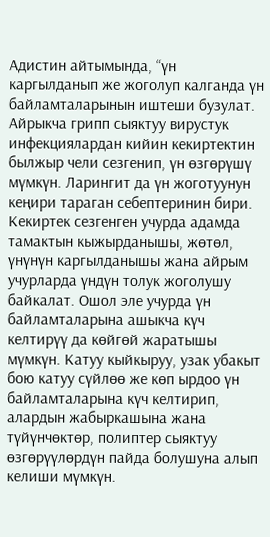Адистин айтымында, “үн каргылданып же жоголуп калганда үн байламталарынын иштеши бузулат. Айрыкча грипп сыяктуу вирустук инфекциялардан кийин кекиртектин былжыр чели сезгенип, үн өзгөрүшү мүмкүн. Ларингит да үн жоготуунун кеңири тараган себептеринин бири. Кекиртек сезгенген учурда адамда тамактын кыжырданышы, жөтөл, үнүнүн каргылданышы жана айрым учурларда үндүн толук жоголушу байкалат. Ошол эле учурда үн байламталарына ашыкча күч келтирүү да көйгөй жаратышы мүмкүн. Катуу кыйкыруу, узак убакыт бою катуу сүйлөө же көп ырдоо үн байламталарына күч келтирип, алардын жабыркашына жана түйүнчөктөр, полиптер сыяктуу өзгөрүүлөрдүн пайда болушуна алып келиши мүмкүн.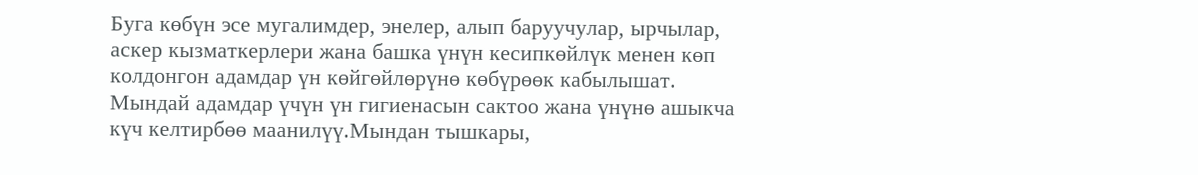Буга көбүн эсе мугалимдер, энелер, алып баруучулар, ырчылар, аскер кызматкерлери жана башка үнүн кесипкөйлүк менен көп колдонгон адамдар үн көйгөйлөрүнө көбүрөөк кабылышат. Мындай адамдар үчүн үн гигиенасын сактоо жана үнүнө ашыкча күч келтирбөө маанилүү.Мындан тышкары,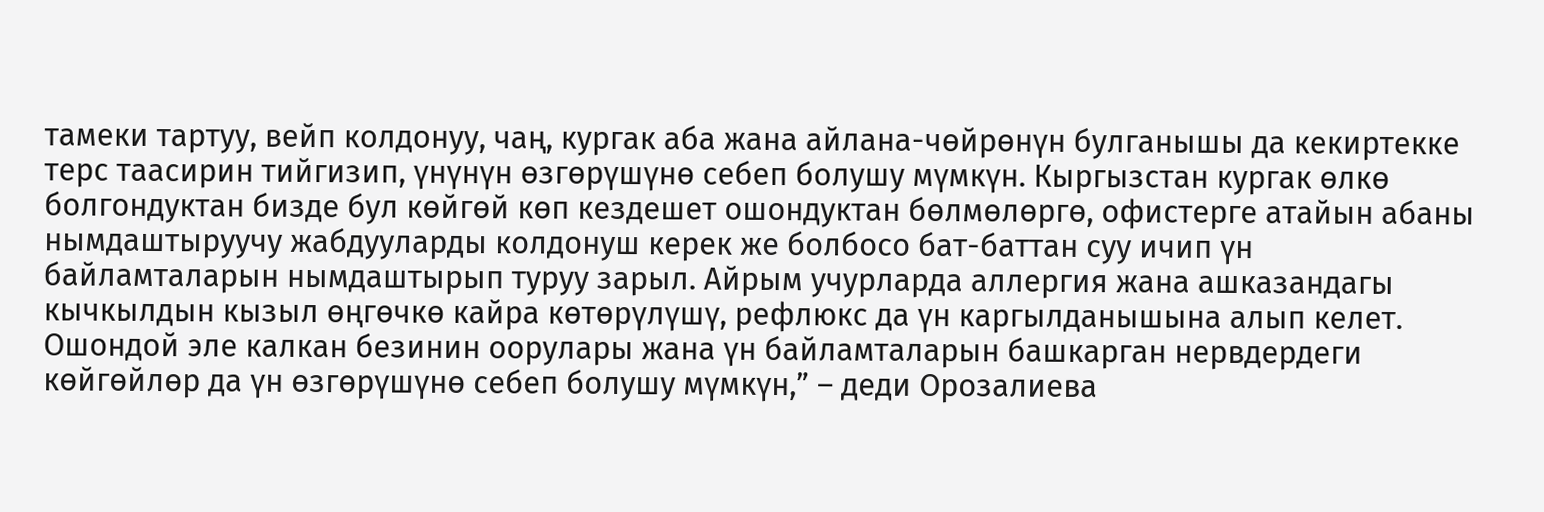тамеки тартуу, вейп колдонуу, чаң, кургак аба жана айлана-чөйрөнүн булганышы да кекиртекке терс таасирин тийгизип, үнүнүн өзгөрүшүнө себеп болушу мүмкүн. Кыргызстан кургак өлкө болгондуктан бизде бул көйгөй көп кездешет ошондуктан бөлмөлөргө, офистерге атайын абаны нымдаштыруучу жабдууларды колдонуш керек же болбосо бат-баттан суу ичип үн байламталарын нымдаштырып туруу зарыл. Айрым учурларда аллергия жана ашказандагы кычкылдын кызыл өңгөчкө кайра көтөрүлүшү, рефлюкс да үн каргылданышына алып келет. Ошондой эле калкан безинин оорулары жана үн байламталарын башкарган нервдердеги көйгөйлөр да үн өзгөрүшүнө себеп болушу мүмкүн,” – деди Орозалиева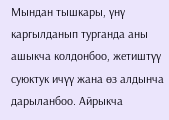Мындан тышкары, үнү каргылданып турганда аны ашыкча колдонбоо, жетиштүү суюктук ичүү жана өз алдынча дарыланбоо. Айрыкча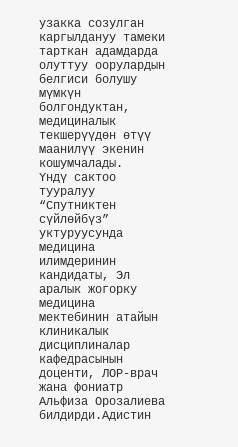узакка созулган каргылдануу тамеки тарткан адамдарда олуттуу оорулардын белгиси болушу мүмкүн болгондуктан, медициналык текшерүүдөн өтүү маанилүү экенин кошумчалады.
Үндү сактоо тууралуу “Спутниктен сүйлөйбүз” уктуруусунда медицина илимдеринин кандидаты, Эл аралык жогорку медицина мектебинин атайын клиникалык дисциплиналар кафедрасынын доценти, ЛОР-врач жана фониатр Альфиза Орозалиева билдирди.Адистин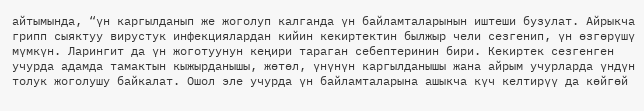айтымында, “үн каргылданып же жоголуп калганда үн байламталарынын иштеши бузулат. Айрыкча грипп сыяктуу вирустук инфекциялардан кийин кекиртектин былжыр чели сезгенип, үн өзгөрүшү мүмкүн. Ларингит да үн жоготуунун кеңири тараган себептеринин бири. Кекиртек сезгенген учурда адамда тамактын кыжырданышы, жөтөл, үнүнүн каргылданышы жана айрым учурларда үндүн толук жоголушу байкалат. Ошол эле учурда үн байламталарына ашыкча күч келтирүү да көйгөй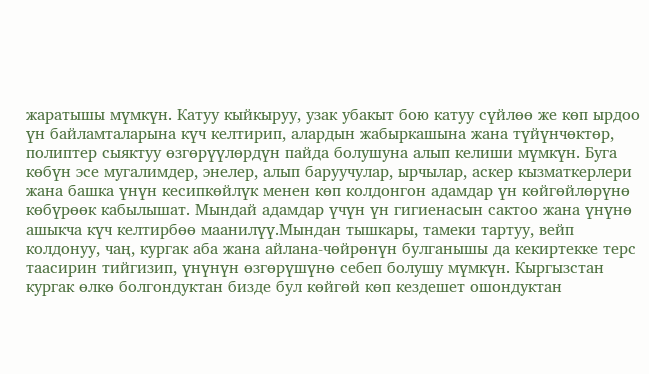жаратышы мүмкүн. Катуу кыйкыруу, узак убакыт бою катуу сүйлөө же көп ырдоо үн байламталарына күч келтирип, алардын жабыркашына жана түйүнчөктөр, полиптер сыяктуу өзгөрүүлөрдүн пайда болушуна алып келиши мүмкүн. Буга көбүн эсе мугалимдер, энелер, алып баруучулар, ырчылар, аскер кызматкерлери жана башка үнүн кесипкөйлүк менен көп колдонгон адамдар үн көйгөйлөрүнө көбүрөөк кабылышат. Мындай адамдар үчүн үн гигиенасын сактоо жана үнүнө ашыкча күч келтирбөө маанилүү.Мындан тышкары, тамеки тартуу, вейп колдонуу, чаң, кургак аба жана айлана-чөйрөнүн булганышы да кекиртекке терс таасирин тийгизип, үнүнүн өзгөрүшүнө себеп болушу мүмкүн. Кыргызстан кургак өлкө болгондуктан бизде бул көйгөй көп кездешет ошондуктан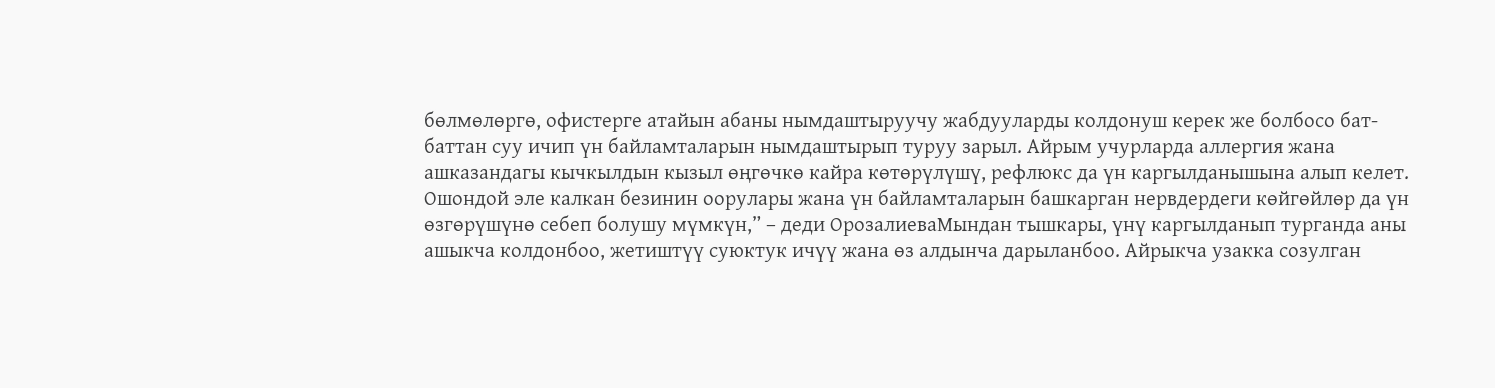бөлмөлөргө, офистерге атайын абаны нымдаштыруучу жабдууларды колдонуш керек же болбосо бат-баттан суу ичип үн байламталарын нымдаштырып туруу зарыл. Айрым учурларда аллергия жана ашказандагы кычкылдын кызыл өңгөчкө кайра көтөрүлүшү, рефлюкс да үн каргылданышына алып келет. Ошондой эле калкан безинин оорулары жана үн байламталарын башкарган нервдердеги көйгөйлөр да үн өзгөрүшүнө себеп болушу мүмкүн,” – деди ОрозалиеваМындан тышкары, үнү каргылданып турганда аны ашыкча колдонбоо, жетиштүү суюктук ичүү жана өз алдынча дарыланбоо. Айрыкча узакка созулган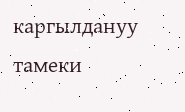каргылдануу тамеки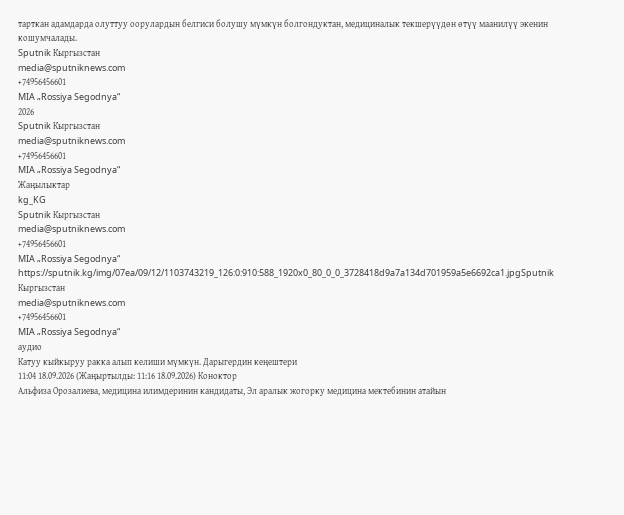тарткан адамдарда олуттуу оорулардын белгиси болушу мүмкүн болгондуктан, медициналык текшерүүдөн өтүү маанилүү экенин кошумчалады.
Sputnik Кыргызстан
media@sputniknews.com
+74956456601
MIA „Rossiya Segodnya“
2026
Sputnik Кыргызстан
media@sputniknews.com
+74956456601
MIA „Rossiya Segodnya“
Жаңылыктар
kg_KG
Sputnik Кыргызстан
media@sputniknews.com
+74956456601
MIA „Rossiya Segodnya“
https://sputnik.kg/img/07ea/09/12/1103743219_126:0:910:588_1920x0_80_0_0_3728418d9a7a134d701959a5e6692ca1.jpgSputnik Кыргызстан
media@sputniknews.com
+74956456601
MIA „Rossiya Segodnya“
аудио
Катуу кыйкыруу ракка алып келиши мүмкүн. Дарыгердин кеңештери
11:04 18.09.2026 (Жаңыртылды: 11:16 18.09.2026) Коноктор
Альфиза Орозалиева, медицина илимдеринин кандидаты, Эл аралык жогорку медицина мектебинин атайын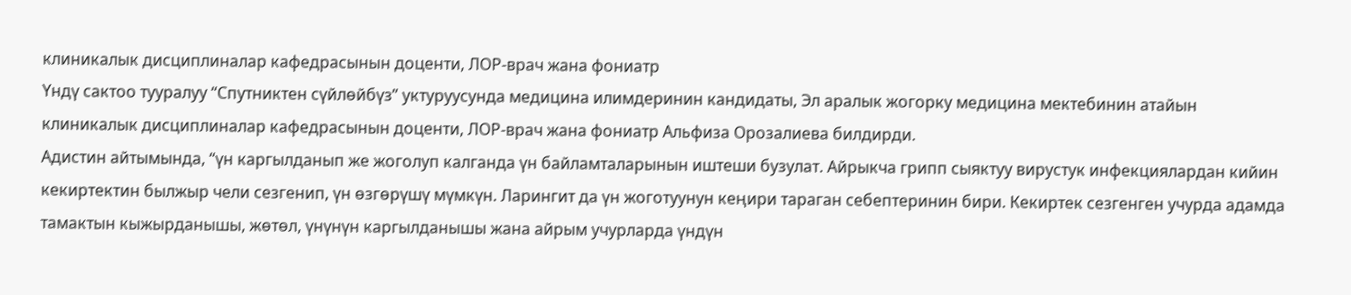клиникалык дисциплиналар кафедрасынын доценти, ЛОР-врач жана фониатр
Үндү сактоо тууралуу “Спутниктен сүйлөйбүз” уктуруусунда медицина илимдеринин кандидаты, Эл аралык жогорку медицина мектебинин атайын клиникалык дисциплиналар кафедрасынын доценти, ЛОР-врач жана фониатр Альфиза Орозалиева билдирди.
Адистин айтымында, “үн каргылданып же жоголуп калганда үн байламталарынын иштеши бузулат. Айрыкча грипп сыяктуу вирустук инфекциялардан кийин кекиртектин былжыр чели сезгенип, үн өзгөрүшү мүмкүн. Ларингит да үн жоготуунун кеңири тараган себептеринин бири. Кекиртек сезгенген учурда адамда тамактын кыжырданышы, жөтөл, үнүнүн каргылданышы жана айрым учурларда үндүн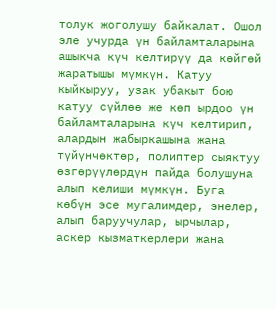толук жоголушу байкалат. Ошол эле учурда үн байламталарына ашыкча күч келтирүү да көйгөй жаратышы мүмкүн. Катуу кыйкыруу, узак убакыт бою катуу сүйлөө же көп ырдоо үн байламталарына күч келтирип, алардын жабыркашына жана түйүнчөктөр, полиптер сыяктуу өзгөрүүлөрдүн пайда болушуна алып келиши мүмкүн. Буга көбүн эсе мугалимдер, энелер, алып баруучулар, ырчылар, аскер кызматкерлери жана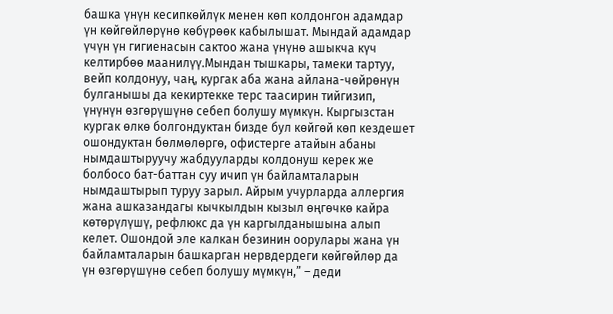башка үнүн кесипкөйлүк менен көп колдонгон адамдар үн көйгөйлөрүнө көбүрөөк кабылышат. Мындай адамдар үчүн үн гигиенасын сактоо жана үнүнө ашыкча күч келтирбөө маанилүү.Мындан тышкары, тамеки тартуу, вейп колдонуу, чаң, кургак аба жана айлана-чөйрөнүн булганышы да кекиртекке терс таасирин тийгизип, үнүнүн өзгөрүшүнө себеп болушу мүмкүн. Кыргызстан кургак өлкө болгондуктан бизде бул көйгөй көп кездешет ошондуктан бөлмөлөргө, офистерге атайын абаны нымдаштыруучу жабдууларды колдонуш керек же болбосо бат-баттан суу ичип үн байламталарын нымдаштырып туруу зарыл. Айрым учурларда аллергия жана ашказандагы кычкылдын кызыл өңгөчкө кайра көтөрүлүшү, рефлюкс да үн каргылданышына алып келет. Ошондой эле калкан безинин оорулары жана үн байламталарын башкарган нервдердеги көйгөйлөр да үн өзгөрүшүнө себеп болушу мүмкүн,” – деди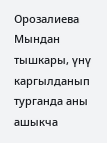Орозалиева
Мындан тышкары, үнү каргылданып турганда аны ашыкча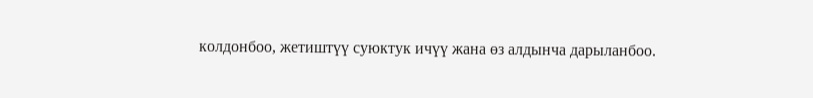колдонбоо, жетиштүү суюктук ичүү жана өз алдынча дарыланбоо.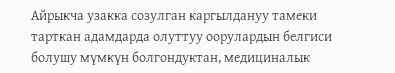Айрыкча узакка созулган каргылдануу тамеки тарткан адамдарда олуттуу оорулардын белгиси болушу мүмкүн болгондуктан, медициналык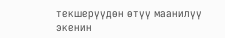текшерүүдөн өтүү маанилүү экенин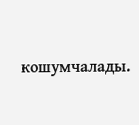кошумчалады.